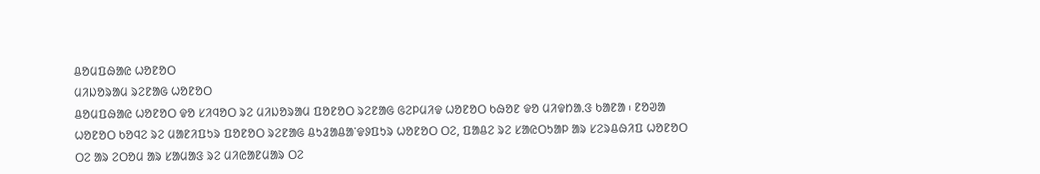ᱪᱚᱢᱯᱷᱟᱭ ᱦᱚᱱᱚᱛ
ᱢᱤᱡᱚᱨᱟᱢ ᱨᱮᱱᱟᱜ ᱦᱚᱱᱚᱛ
ᱪᱚᱢᱯᱷᱟᱭ ᱦᱚᱱᱚᱛ ᱫᱚ ᱥᱤᱧᱚᱛ ᱨᱮ ᱢᱤᱡᱚᱨᱟᱢ ᱯᱚᱱᱚᱛ ᱨᱮᱱᱟᱜ ᱜᱮᱞᱢᱤᱫ ᱦᱚᱱᱚᱛ ᱠᱷᱚᱱ ᱫᱚ ᱢᱤᱫᱴᱟᱹᱝ ᱠᱟᱱᱟ ᱾ ᱱᱚᱣᱟ ᱦᱚᱱᱚᱛ ᱠᱚᱧᱮ ᱨᱮ ᱢᱟᱱᱤᱯᱩᱨ ᱯᱚᱱᱚᱛ ᱨᱮᱱᱟᱜ ᱪᱩᱲᱟᱪᱟᱸᱫᱽᱯᱩᱨ ᱦᱚᱱᱚᱛ ᱛᱮ, ᱯᱟᱪᱮ ᱨᱮ ᱥᱟᱭᱛᱩᱟᱞ ᱟᱨ ᱥᱮᱨᱪᱷᱤᱯ ᱦᱚᱱᱚᱛ ᱛᱮ ᱟᱨ ᱮᱛᱚᱢ ᱟᱨ ᱥᱟᱢᱟᱝ ᱨᱮ ᱢᱤᱭᱟᱱᱢᱟᱨ ᱛᱮ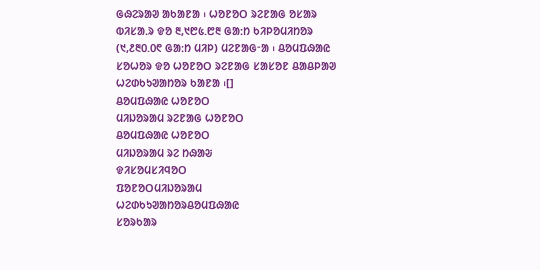ᱜᱷᱮᱨᱟᱣ ᱟᱠᱟᱱᱟ ᱾ ᱦᱚᱱᱚᱛ ᱨᱮᱱᱟᱜ ᱚᱥᱟᱨ ᱵᱤᱥᱟᱹᱨ ᱫᱚ ᱓,᱑᱘᱕.᱘᱓ ᱜᱟᱺᱴ ᱠᱤᱞᱚᱢᱤᱴᱚᱨ (᱑,᱒᱓᱐.᱐᱖ ᱜᱟᱺᱴ ᱢᱤᱞ) ᱢᱮᱱᱟᱜᱼᱟ ᱾ ᱪᱚᱢᱯᱷᱟᱭ ᱥᱚᱦᱚᱨ ᱫᱚ ᱦᱚᱱᱚᱛ ᱨᱮᱱᱟᱜ ᱥᱟᱥᱚᱱ ᱪᱟᱪᱞᱟᱣ ᱦᱮᱰᱠᱩᱣᱟᱴᱚᱨ ᱠᱟᱱᱟ ᱾[]
ᱪᱚᱢᱯᱷᱟᱭ ᱦᱚᱱᱚᱛ
ᱢᱤᱡᱚᱨᱟᱢ ᱨᱮᱱᱟᱜ ᱦᱚᱱᱚᱛ
ᱪᱚᱢᱯᱷᱟᱭ ᱦᱚᱱᱚᱛ
ᱢᱤᱡᱚᱨᱟᱢ ᱨᱮ ᱴᱷᱟᱶ
ᱫᱤᱥᱚᱢᱥᱤᱧᱚᱛ
ᱯᱚᱱᱚᱛᱢᱤᱡᱚᱨᱟᱢ
ᱦᱮᱰᱠᱩᱣᱟᱴᱚᱨᱪᱚᱢᱯᱷᱟᱭ
ᱥᱚᱨᱠᱟᱨ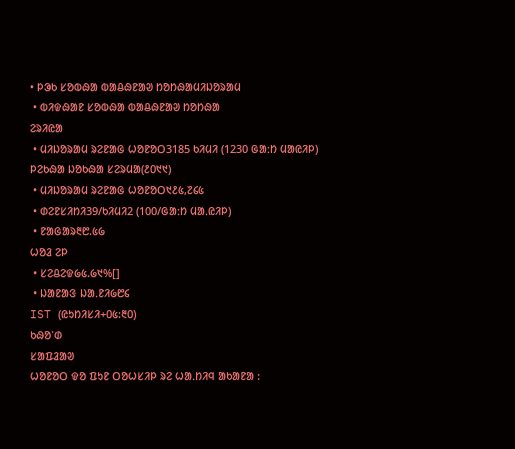• ᱞᱳᱠ ᱥᱚᱵᱷᱟ ᱵᱟᱪᱷᱱᱟᱣ ᱴᱚᱴᱷᱟᱢᱤᱡᱚᱨᱟᱢ
 • ᱵᱤᱫᱷᱟᱱ ᱥᱚᱵᱷᱟ ᱵᱟᱪᱷᱱᱟᱣ ᱴᱚᱴᱷᱟ
ᱮᱨᱤᱭᱟ
 • ᱢᱤᱡᱚᱨᱟᱢ ᱨᱮᱱᱟᱜ ᱦᱚᱱᱚᱛ3185 ᱠᱤᱢᱤ (1230 ᱜᱟᱺᱴ ᱢᱟᱭᱤᱞ)
ᱞᱮᱠᱷᱟ ᱡᱚᱠᱷᱟ ᱥᱮᱨᱢᱟ(᱒᱐᱑᱑)
 • ᱢᱤᱡᱚᱨᱟᱢ ᱨᱮᱱᱟᱜ ᱦᱚᱱᱚᱛ᱑᱒᱕,᱗᱔᱕
 • ᱰᱮᱱᱥᱤᱴᱤ39/ᱠᱤᱢᱤ2 (100/ᱜᱟᱺᱴ ᱢᱟᱹᱭᱤᱞ)
 • ᱱᱟᱜᱟᱨ᱓᱘.᱕᱙
ᱦᱚᱲ ᱮᱞ
 • ᱥᱮᱪᱮᱫ᱙᱕.᱙᱑%[]
 • ᱡᱟᱱᱟᱝ ᱡᱟᱹᱱᱤ᱙᱘᱔
IST (ᱭᱩᱴᱤᱥᱤ+᱐᱕:᱓᱐)
ᱠᱷᱚᱸᱰ
ᱥᱟᱯᱲᱟᱣ
ᱦᱚᱱᱚᱛ ᱫᱚ ᱯᱩᱱ ᱛᱚᱦᱥᱤᱞ ᱨᱮ ᱦᱟᱹᱴᱤᱧ ᱟᱠᱟᱱᱟ :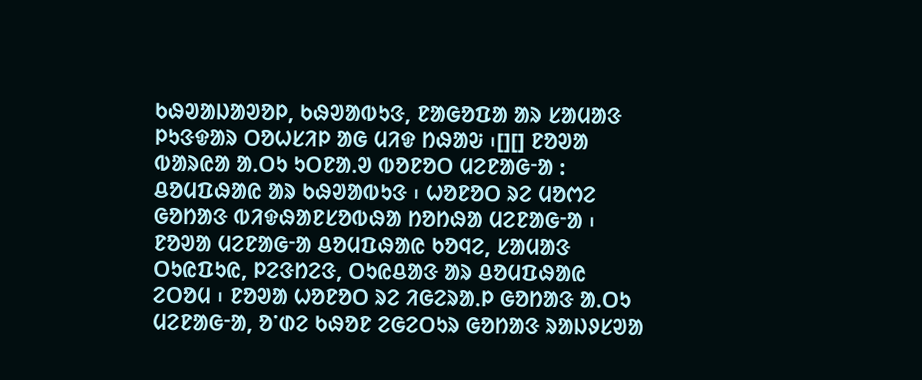ᱠᱷᱣᱟᱡᱟᱣᱚᱞ, ᱠᱷᱣᱟᱵᱩᱝ, ᱱᱟᱜᱚᱯᱟ ᱟᱨ ᱥᱟᱢᱟᱝ ᱞᱩᱝᱫᱟᱨ ᱛᱚᱦᱥᱤᱞ ᱟᱜ ᱢᱤᱫ ᱴᱷᱟᱶ ᱾[][] ᱱᱚᱣᱟ ᱵᱟᱨᱭᱟ ᱟᱹᱛᱩ ᱩᱛᱱᱟᱹᱣ ᱵᱚᱱᱚᱛ ᱢᱮᱱᱟᱜᱼᱟ : ᱪᱚᱢᱯᱷᱟᱭ ᱟᱨ ᱠᱷᱣᱟᱵᱩᱝ ᱾ ᱦᱚᱱᱚᱛ ᱨᱮ ᱢᱚᱬᱮ ᱜᱚᱴᱟᱝ ᱵᱤᱫᱷᱟᱱᱥᱚᱵᱷᱟ ᱴᱚᱴᱷᱟ ᱢᱮᱱᱟᱜᱼᱟ ᱾ ᱱᱚᱣᱟ ᱢᱮᱱᱟᱜᱼᱟ ᱪᱚᱢᱯᱷᱟᱭ ᱠᱚᱧᱮ, ᱥᱟᱢᱟᱝ ᱛᱩᱭᱯᱩᱭ, ᱞᱮᱝᱴᱮᱝ, ᱛᱩᱭᱪᱟᱝ ᱟᱨ ᱪᱚᱢᱯᱷᱟᱭ ᱮᱛᱚᱢ ᱾ ᱱᱚᱣᱟ ᱦᱚᱱᱚᱛ ᱨᱮ ᱤᱜᱮᱨᱟᱹᱞ ᱜᱚᱴᱟᱝ ᱟᱹᱛᱩ ᱢᱮᱱᱟᱜᱼᱟ, ᱚᱸᱰᱮ ᱠᱷᱚᱱ ᱮᱜᱮᱛᱩᱨ ᱜᱚᱴᱟᱝ ᱨᱟᱡᱽᱥᱣᱟ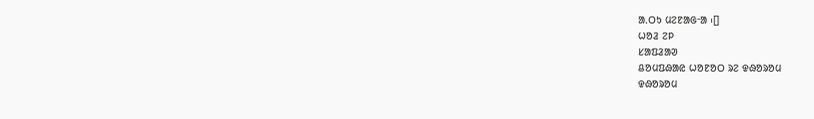ᱟᱹᱛᱩ ᱢᱮᱱᱟᱜᱼᱟ ᱾[]
ᱦᱚᱲ ᱮᱞ
ᱥᱟᱯᱲᱟᱣ
ᱪᱚᱢᱯᱷᱟᱭ ᱦᱚᱱᱚᱛ ᱨᱮ ᱫᱷᱚᱨᱚᱢ
ᱫᱷᱚᱨᱚᱢ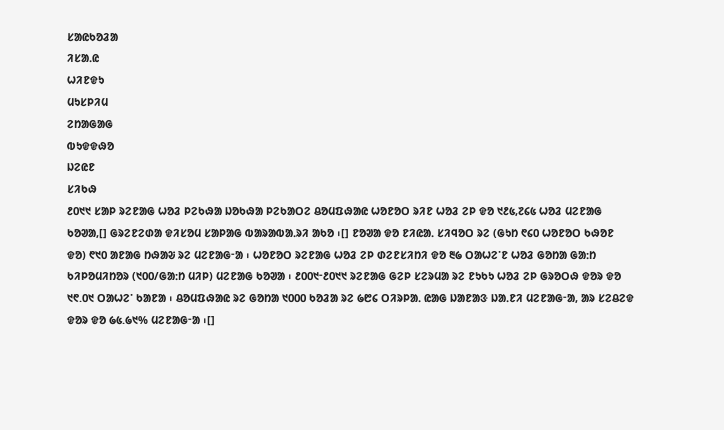ᱥᱟᱭᱠᱚᱲᱟ
ᱤᱥᱟᱹᱭ
ᱦᱤᱱᱫᱩ
ᱢᱩᱥᱞᱤᱢ
ᱮᱴᱟᱜᱟᱜ
ᱵᱩᱫᱫᱷᱚ
ᱡᱮᱭᱱ
ᱥᱤᱠᱷ
᱒᱐᱑᱑ ᱥᱟᱞ ᱨᱮᱱᱟᱜ ᱦᱚᱲ ᱞᱮᱠᱷᱟ ᱡᱚᱠᱷᱟ ᱞᱮᱠᱟᱛᱮ ᱪᱚᱢᱯᱷᱟᱭ ᱦᱚᱱᱚᱛ ᱨᱤᱱ ᱦᱚᱲ ᱮᱞ ᱫᱚ ᱑᱒᱕,᱗᱔᱕ ᱦᱚᱲ ᱢᱮᱱᱟᱜ ᱠᱚᱣᱟ,[] ᱜᱨᱮᱱᱮᱰᱟ ᱫᱤᱥᱚᱢ ᱥᱟᱞᱟᱜ ᱵᱟᱨᱟᱵᱟᱹᱨᱤ ᱟᱠᱚ ᱾[] ᱱᱚᱣᱟ ᱫᱚ ᱱᱤᱭᱟᱹ ᱥᱤᱧᱚᱛ ᱨᱮ (ᱜᱩᱴ ᱖᱔᱐ ᱦᱚᱱᱚᱛ ᱠᱷᱚᱱ ᱫᱚ) ᱖᱑᱐ ᱟᱱᱟᱜ ᱴᱷᱟᱶ ᱨᱮ ᱢᱮᱱᱟᱜᱼᱟ ᱾ ᱦᱚᱱᱚᱛ ᱨᱮᱱᱟᱜ ᱦᱚᱲ ᱮᱞ ᱰᱮᱱᱥᱤᱴᱤ ᱫᱚ ᱓᱙ ᱛᱟᱦᱮᱸᱱ ᱦᱚᱲ ᱜᱚᱴᱟ ᱜᱟᱺᱴ ᱠᱤᱞᱚᱢᱤᱴᱚᱨ (᱑᱐᱐/ᱜᱟᱺᱴ ᱢᱤᱞ) ᱢᱮᱱᱟᱜ ᱠᱚᱣᱟ ᱾ ᱒᱐᱐᱑ᱼ᱒᱐᱑᱑ ᱨᱮᱱᱟᱜ ᱜᱮᱞ ᱥᱮᱨᱢᱟ ᱨᱮ ᱱᱩᱠᱩ ᱦᱚᱲ ᱮᱞ ᱜᱨᱚᱛᱷ ᱫᱚᱨ ᱫᱚ ᱑᱖.᱐᱑ ᱛᱟᱦᱮᱸ ᱠᱟᱱᱟ ᱾ ᱪᱚᱢᱯᱷᱟᱭ ᱨᱮ ᱜᱚᱴᱟ ᱑᱐᱐᱐ ᱠᱚᱲᱟ ᱨᱮ ᱙᱘᱔ ᱛᱤᱨᱞᱟᱹ ᱭᱟᱜ ᱡᱟᱱᱟᱝ ᱡᱟᱹᱱᱤ ᱢᱮᱱᱟᱜᱼᱟ, ᱟᱨ ᱥᱮᱪᱮᱫ ᱫᱚᱨ ᱫᱚ ᱙᱕.᱙᱑% ᱢᱮᱱᱟᱜᱼᱟ ᱾[]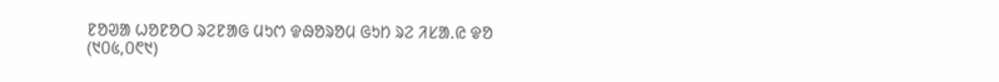ᱱᱚᱣᱟ ᱦᱚᱱᱚᱛ ᱨᱮᱱᱟᱜ ᱢᱩᱬ ᱫᱷᱚᱨᱚᱢ ᱜᱩᱴ ᱨᱮ ᱤᱥᱟᱹᱭ ᱫᱚ (᱑᱐᱕,᱐᱖᱑)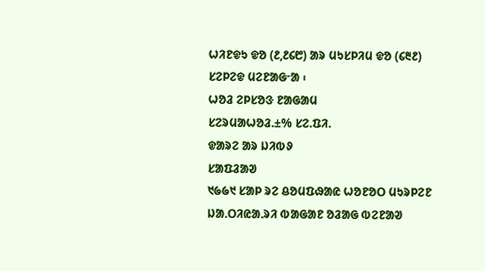ᱦᱤᱱᱫᱩ ᱫᱚ (᱒,᱒᱔᱘) ᱟᱨ ᱢᱩᱥᱞᱤᱢ ᱫᱚ (᱔᱓᱒) ᱥᱮᱞᱮᱫ ᱢᱮᱱᱟᱜᱼᱟ ᱾
ᱦᱚᱲ ᱮᱞᱥᱚᱝ ᱱᱟᱜᱟᱢ
ᱥᱮᱨᱢᱟᱦᱚᱲ.±% ᱥᱮ.ᱯᱤ.
ᱫᱟᱨᱮ ᱟᱨ ᱡᱤᱵᱽ
ᱥᱟᱯᱲᱟᱣ
᱑᱙᱙᱑ ᱥᱟᱞ ᱨᱮ ᱪᱚᱢᱯᱷᱟᱭ ᱦᱚᱱᱚᱛ ᱢᱩᱨᱞᱮᱱ ᱡᱟᱹᱛᱤᱭᱟᱹᱨᱤ ᱵᱟᱜᱟᱱ ᱚᱲᱟᱜ ᱵᱮᱱᱟᱣ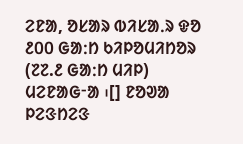ᱮᱱᱟ, ᱚᱥᱟᱨ ᱵᱤᱥᱟᱹᱨ ᱫᱚ ᱒᱐᱐ ᱜᱟᱺᱴ ᱠᱤᱞᱚᱢᱤᱴᱚᱨ (᱗᱗.᱒ ᱜᱟᱺᱴ ᱢᱤᱞ) ᱢᱮᱱᱟᱜᱼᱟ ᱾[] ᱱᱚᱣᱟ ᱞᱮᱝᱴᱮᱝ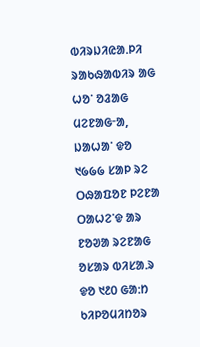ᱵᱤᱨᱡᱤᱭᱟᱹᱞᱤ ᱨᱟᱠᱷᱟᱵᱤᱨ ᱟᱜ ᱦᱚᱸ ᱚᱲᱟᱜ ᱢᱮᱱᱟᱜᱼᱟ, ᱡᱟᱦᱟᱸ ᱫᱚ ᱑᱙᱙᱙ ᱥᱟᱞ ᱨᱮ ᱛᱷᱟᱯᱚᱱ ᱞᱮᱱᱟ ᱛᱟᱦᱮᱸᱫ ᱟᱨ ᱱᱚᱣᱟ ᱨᱮᱱᱟᱜ ᱚᱥᱟᱨ ᱵᱤᱥᱟᱹᱨ ᱫᱚ ᱑᱒᱐ ᱜᱟᱺᱴ ᱠᱤᱞᱚᱢᱤᱴᱚᱨ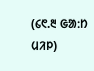(᱔᱖.᱓ ᱜᱟᱺᱴ ᱢᱤᱞ)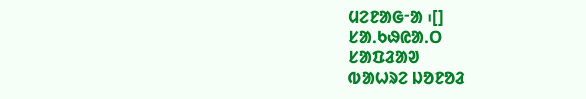ᱢᱮᱱᱟᱜᱼᱟ ᱾[]
ᱥᱟᱹᱠᱷᱭᱟᱹᱛ
ᱥᱟᱯᱲᱟᱣ
ᱵᱟᱦᱨᱮ ᱡᱚᱱᱚᱲ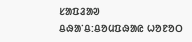ᱥᱟᱯᱲᱟᱣ
ᱪᱷᱟᱸᱪ:ᱪᱚᱢᱯᱷᱟᱭ ᱦᱚᱱᱚᱛ